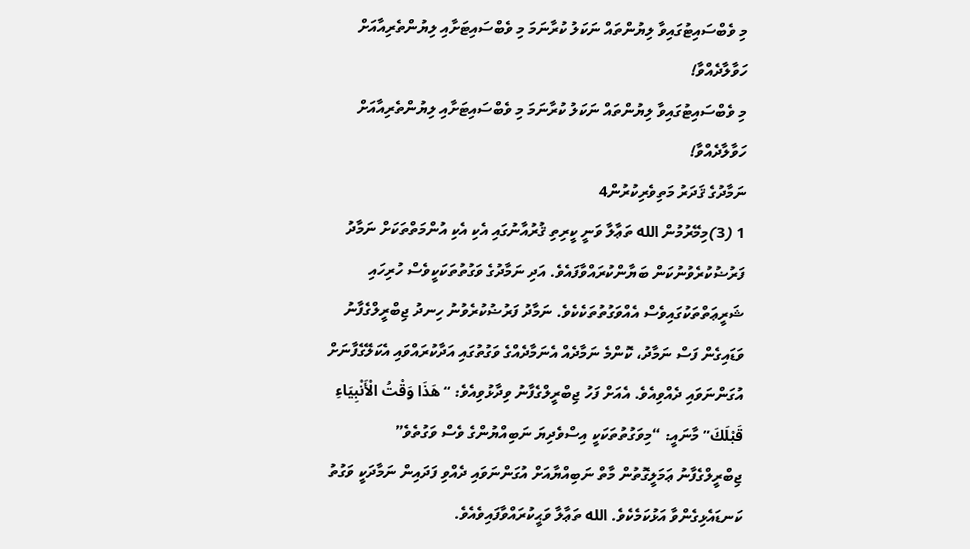މި ވެބްސައިޓުގައިވާ ލިޔުންތައް ނަކަލު ކުރާނަމަ މި ވެބްސައިޓަށާއި ލިޔުންތެރިއާއަށް ހަވާލާދެއްވާ!
މި ވެބްސައިޓުގައިވާ ލިޔުންތައް ނަކަލު ކުރާނަމަ މި ވެބްސައިޓަށާއި ލިޔުންތެރިއާއަށް ހަވާލާދެއްވާ!
ނަމާދުގެ ޤަދަރު މަތިވެރިކުރުން4
1 (3)މިމޭރުމުން الله ތަޢާލާ ވަނީ ކީރިތި ޤުރުއާނުގައި އެކި އެކި އުންމަތްތަކަށް ނަމާދު ފަރުޟުކުރެވުނުކަން ބަޔާންކުރައްވާފައެވެ. އަދި ނަމާދުގެ ވަގުތުތަކަކީވެސް ހުރިހައި ޝަރީޢަތްތަކުގައިވެސް އެއްވަގުތުތަކެކެވެ. ނަމާދު ފަރުޟުކުރެވުނު ހިނދު ޖިބްރީލްގެފާނު ވަޑައިގެން ފަސް ނަމާދު، ކޮންމެ ނަމާދެއް އެނަމާދެއްގެ ވަގުތުގައި އަދާކުރައްވައި އެކަލޭގެފާނަށް އުގަންނަވައި ދެއްވިއެވެ. އެއަށް ފަހު ޖިބްރީލްގެފާނު ވިދާޅުވިއެވެ: “هَذَا وَقْتُ الْأَنْبِيَاءِ قَبْلَكَ” މާނައީ: “މިވަގުތުތަކަކީ އިސްވެދިޔަ ނަބިއްޔުންގެ ވެސް ވަގުތެވެ”
ޖިބްރީލްގެފާނު ޢަމަލީގޮތުން މާތް ނަބިއްޔާއަށް އުގަންނަވައި ދެއްވި ފަދައިން ނަމާދަކީ ވަގުތު ކަނޑައެޅިގެންވާ އަޅުކަމެކެވެ. الله ތަޢާލާ ވަޙީކުރައްވާފައިވެއެވެ.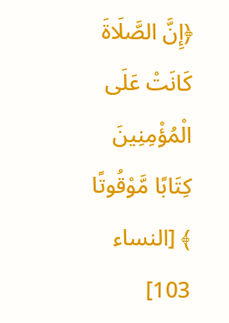﴿إِنَّ الصَّلَاةَ كَانَتْ عَلَى الْمُؤْمِنِينَ كِتَابًا مَّوْقُوتًا ﴾ [النساء 103]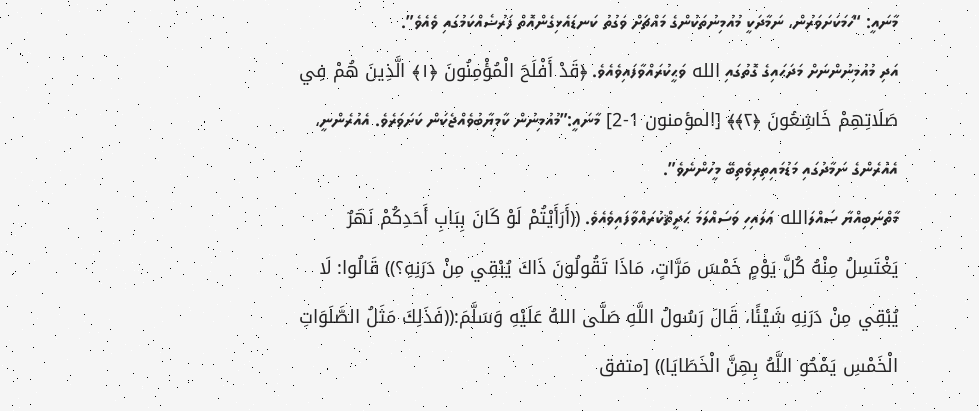މާނައީ: “ހަމަކަށަވަރުން، ނަމާދަކީ މުއުމިނުތަކުންގެ މައްޗަށް ވަގުތު ކަނޑައެޅިގެންއޮތް ފަރުޟެއްކަމުގައި ވެއެވެ”.
އަދި މުއުމިނުންނަށް މަދަޙައިގެ ގޮތުގައި الله ވަޙީކުރައްވާފައިވެއެވެ. ﴿قَدْ أَفْلَحَ الْمُؤْمِنُونَ ﴿١﴾ الَّذِينَ هُمْ فِي صَلَاتِهِمْ خَاشِعُونَ ﴿٢﴾﴾ [المؤمنون 1-2] މާނައީ:”މުއުމިނުން ކާމިޔާބުވެއްޖެކަން ކަށަވަރެވެ. އެއުރެންނީ، އެއުރެންގެ ނަމާދުގައި މަޑުމައިތިރިވެތިބޭ މީހުންނެވެ”.
މާތްނަބިއްޔާ ޞައްލަالله ޢަލައިހި ވަސައްލަމަ ޙަދީޘްކުރައްވާފައިވެއެވެ. ((أَرَأَيْتُمْ لَوْ كَانَ بِبَابِ أَحَدِكُمْ نَهَرٌ يَغْتَسِلُ مِنْهُ كُلَّ يَوْمٍ خَمْسَ مَرَّاتٍ، مَاذَا تَقُولُونَ ذَاكَ يُبْقِي مِنْ دَرَنِهِ؟)) قَالُوا: لَا يُبْقِي مِنْ دَرَنِهِ شَيْئًا، قَالَ رَسُولُ اللَّهِ صَلَّى اللهُ عَلَيْهِ وَسَلَّمَ:((فَذَلِكَ مَثَلُ الصَّلَوَاتِ الْخَمْسِ يَمْحُو اللَّهُ بِهِنَّ الْخَطَايَا)) [متفق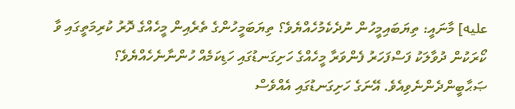عليه] މާނައީ: ތިޔަބައިމީހުން ނުދެކެމުހެއްޔެވެ؟ ތިޔަބަމީހުންގެ ތެރެއިން މީހެއްގެ ދޮރު ކުރިމަތީގައި ވާ ކޯރަކުން ދުވާލަކު ފަސްފަހަރު ފެންވަރާ މީހެއްގެ ހަށިގަނޑުގައި ހަޑިކަމެއް ހުންނާނެހެއްޔެވެ؟ ޞަޙާބީންދެންނެވިއެވެ. އޭނަގެ ހަށިގަނޑުގައި އެއްވެސް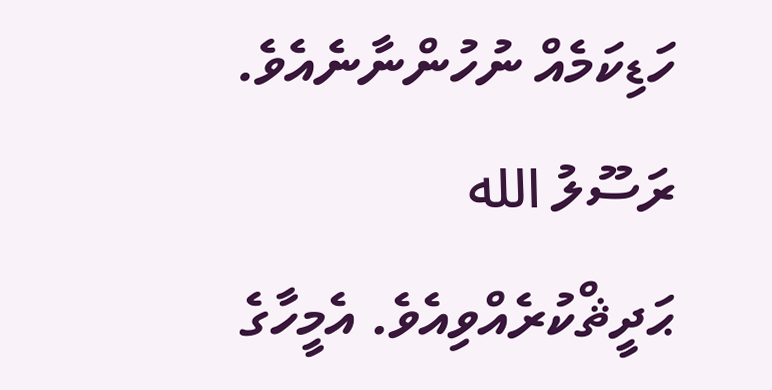ހަޑިކަމެއް ނުހުންނާނެއެވެ. ރަސޫލު الله ޙަދީޘްކުރެއްވިއެވެ. އެމީހާގެ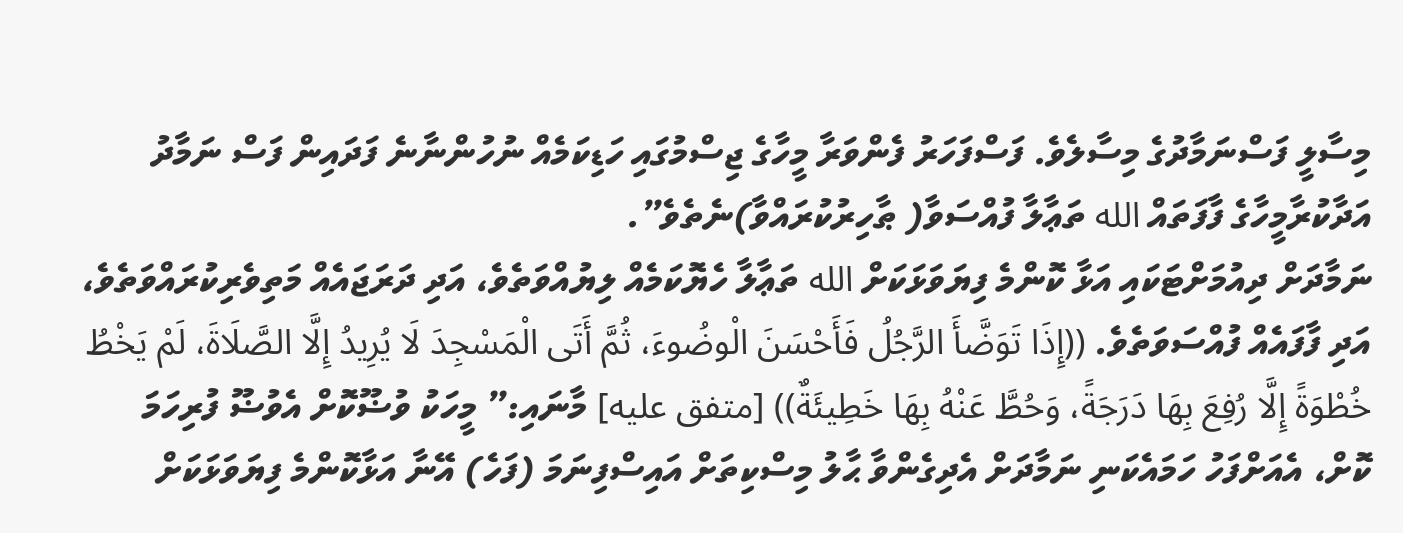މިސާލީ ފަސްނަމާދުގެ މިސާލެވެ. ފަސްފަހަރު ފެންވަރާ މީހާގެ ޖިސްމުގައި ހަޑިކަމެއް ނުހުންނާނެ ފަދައިން ފަސް ނަމާދު އަދާކުރާމީހާގެ ފާފަތައް الله ތަޢާލާ ފުއްސަވާ( ޠާހިރުކުރައްވާ)ނެތެވެ”.
ނަމާދަށް ދިއުމަށްޓަކައި އަޅާ ކޮންމެ ފިޔަވަޅަކަށް الله ތަޢާލާ ހެޔޮކަމެއް ލިޔުއްވަތެވެ، އަދި ދަރަޖައެއް މަތިވެރިކުރައްވަތެވެ، އަދި ފާފައެއް ފުއްސަވަތެވެ. ((إِذَا تَوَضَّأَ الرَّجُلُ فَأَحْسَنَ الْوضُوءَ، ثُمَّ أَتَى الْمَسْجِدَ لَا يُرِيدُ إِلَّا الصَّلَاةَ، لَمْ يَخْطُ خُطْوَةً إِلَّا رُفِعَ بِهَا دَرَجَةً، وَحُطَّ عَنْهُ بِهَا خَطِيئَةٌ)) [متفق عليه] މާނައި:” މީހަކު ވުޟޫކޮށް އެވުޟޫ ފުރިހަމަ ކޮށް، އެއަށްފަހު ހަމައެކަނި ނަމާދަށް އެދިގެންވާ ޙާލު މިސްކިތަށް އައިސްފިނަމަ (ފަހެ) އޭނާ އަޅާކޮންމެ ފިޔަވަޅަކަށް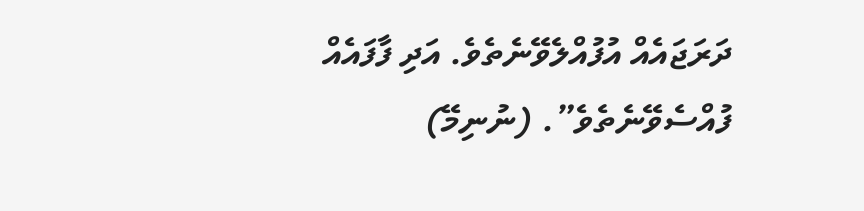ދަރަޖައެއް އުފުއްލެވޭނެތެވެ. އަދި ފާފައެއް ފުއްސެވޭނެތެވެ”. (ނުނިމޭ)